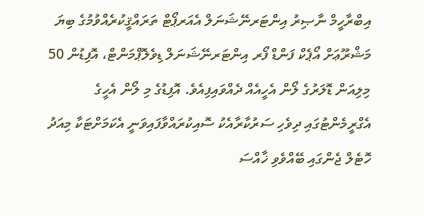އިބްރާހީމް ނާޞިރު އިންޓަރނޭޝަނަލް އެއަރޕޯޓް ތަރައްޤީކުރެއްވުމުގެ ބިޔަ މަޝްރޫޢަށް އޯޕެކް ފަންޑް ފޯރ އިންޓަރނޭޝަނަލް ޑިވެލޮޕްމަންޓް، އޮފިޑުން 50 މިލިއަން ޑޮލަރުގެ ލޯން އެހީއެއް ދެއްވައިފިއެވެ. އޮފިޑުގެ މި ލޯން އެހީގެ އެގްރީމެންޓުގައި ދިވެހި ސަރުކާރާއެކު ސޮއިކުރައްވާފައިވަނީ އެކަމަށްޓަކާ މިއަދު ހޮޓެލް ޖެންގައި ބޭއްވެވި ޚާއްސަ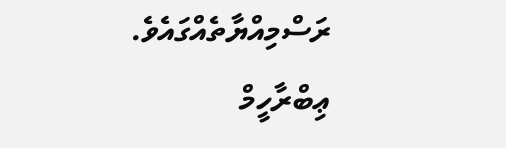ރަސްމިއްޔާތެއްގައެވެ.
ޢިބްރާހީމް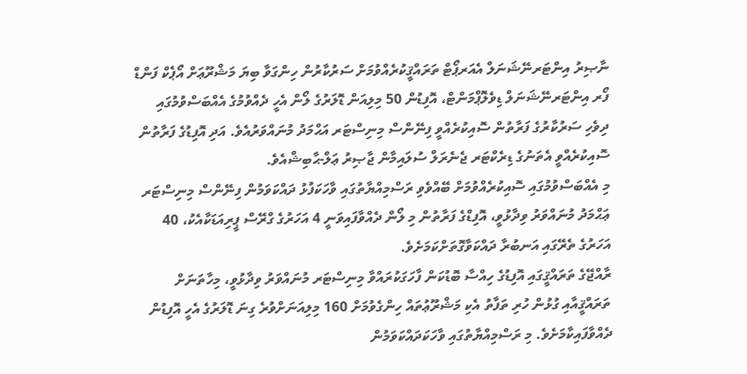ނާޞިރު އިންޓަރނޭޝަނަލް އެއަރޕޯޓް ތަރައްޤީކުރެއްވުމަށް ސަރުކާރުން ހިންގަވާ ބިޔަ މަޝްރޫޢަށް އޯޕެކް ފަންޑް ފޯރ އިންޓަރނޭޝަނަލް ޑިވެލޮޕްމަންޓް، އޮފިޑުން 50 މިލިއަން ޑޮލަރުގެ ލޯން އެހީ ދެއްވުމުގެ އެއްބަސްވުމުގައި ދިވެހި ސަރުކާރުގެ ފަރާތުން ސޮއިކުރެއްވީ ފިނޭންސް މިނިސްޓަރ އަޙްމަދު މުނައްވަރުއެވެ. އަދި އޮފިޑުގެ ފަރާތުން ސޮއިކުރެއްވީ އެތަނުގެ ޑިރެކްޓަރ ޖެނެރަލް ސުލައިމާން ޖާޞިރު ޢަލް-ޙާބިޝްއެވެ.
މި އެއްބަސްވުމުގައި ސޮއިކުރެއްވުމަށް ބޭއްވެވި ރަސްމިއްޔާތުގައި ވާހަކަފުޅު ދައްކަވަމުން ފިނޭންސް މިނިސްޓަރ ޢަޙްމަދު މުނައްވަރު ވިދާޅުވީ، އޮފިޑްގެ ފަރާތުން މި ލޯން ދެއްވާފައިވަނީ 4 އަހަރުގެ ގްރޭސް ޕީރިއަޑަކާއެކު، 40 އަހަރުގެ ތެރޭގައި އަނބުރާ ދައްކަވާގޮތަށްކަމަށެވެ.
ރާއްޖޭގެ ތަރައްޤީގައި އޮފިޑުގެ ހިއްސާ ބޮޑުކަން ފާހަގަކުރައްވާ މިނިސްޓަރ މުނައްވަރު ވިދާޅުވީ، މިހާތަނަށް ތަރައްޤީއާއި ގުޅުން ހުރި ތަފާތު އެކި މަޝްރޫޢުތައް ހިންގެވުމަށް 160 މިލިއަނަށްވުރެ ގިނަ ޑޮލަރުގެ އެހީ އޮފިޑުން ދެއްވާފައިކާމަށެވެ. މި ރަސްމިއްޔާތުގައި ވާހަކަދައްކަވަމުން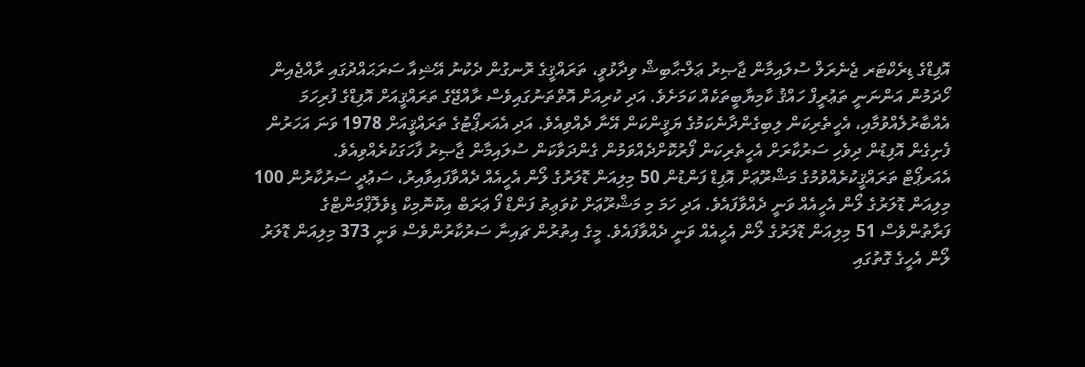އޮފިޑްގެ ޑިރެކްޓަރ ޖެނެރަލް ސުލައިމާން ޖާޞިރު ޢަލް-ޙާބިޝް ވިދާޅުވީ، ތަރައްޤީގެ ރޮނގުން ދެކުނު އޭޝިއާ ސަރަޙައްދުގައި ރާއްޖެއިން ހޯދަމުން އަންނަނީ ތަޢުރީފް ހައްޤު ކާމިޔާބީތަކެއް ކަމަށެވެ. އަދި ކުރިއަށް އޮތްތަނުގައިވެސް ރާއްޖޭގެ ތަރައްޤީއަށް އޮފިޑްގެ ފުރިހަމަ އެއްބާރުލެއްވުމާއި، އެހީތެރިކަން ލިބިގެންދާނެކަމުގެ ޔަޤީންކަން އޭނާ ދެއްވިއެވެ. އަދި އެއަރޕޯޓުގެ ތަރައްޤީއަށް 1978 ވަނަ އަހަރުން ފެށިގެން އޮފިޑުން ދިވެހި ސަރުކާރަށް އެހީތެރިކަން ފޯރުކޮށްދެއްވަމުން ގެންދަވާކަން ސުލައިމާން ޖާޞިރު ފާހަގަކުރެއްވިއެވެ.
އެއަރޕޯޓް ތަރައްޤީކުރެއްވުމުގެ މަޝްރޫޢަށް އޮފިޑް ފަންޑުން 50 މިލިއަން ޑޮލަރުގެ ލޯން އެހީއެއް ދެއްވާފައިވާއިރު، ސަޢުދީ ސަރުކާރުން 100 މިލިއަން ޑޮލަރުގެ ލޯން އެހީއެއް ވަނީ ދެއްވާފައެވެ. އަދި ހަމަ މި މަޝްރޫޢަށް ކުވަޢިތު ފަންޑް ފޯ ޢަރަބް އިކޮނޮމިކް ޑިވެލޮޕްމަންޓްގެ ފަރާތުންވެސް 51 މިލިއަން ޑޮލަރުގެ ލޯން އެހީއެއް ވަނީ ދެއްވާފައެވެ. މީގެ އިތުރުން ޗައިނާ ސަރުކާރުންވެސް ވަނީ 373 މިލިއަން ޑޮލަރު ލޯން އެހީގެ ގޮތުގައި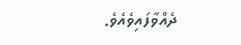ދެއްވާފައިވެއެވެ.